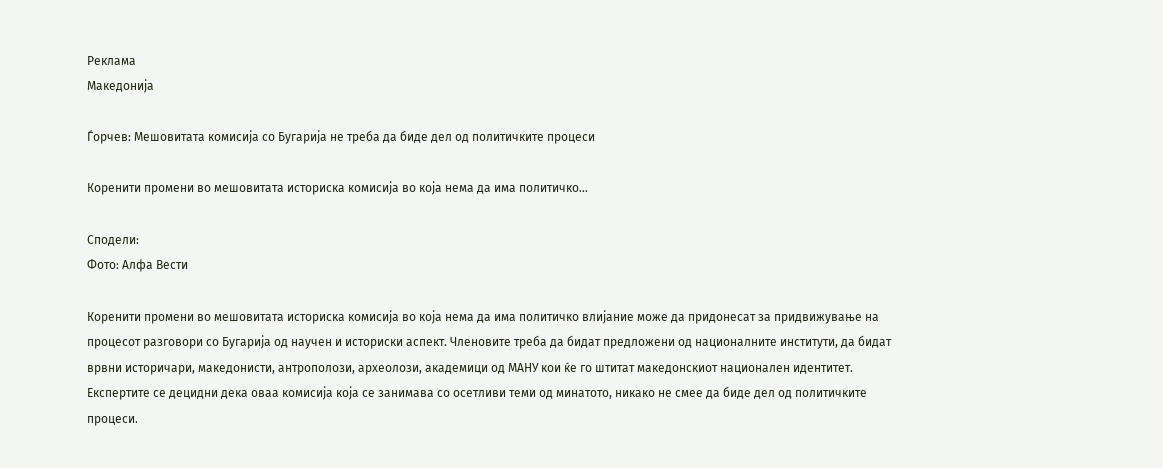Реклама
Македонија

Ѓорчев: Мешовитата комисија со Бугарија не треба да биде дел од политичките процеси

Коренити промени во мешовитата историска комисија во која нема да има политичко…

Сподели:
Фото: Алфа Вести

Коренити промени во мешовитата историска комисија во која нема да има политичко влијание може да придонесат за придвижување на процесот разговори со Бугарија од научен и историски аспект. Членовите треба да бидат предложени од националните институти, да бидат врвни историчари, македонисти, антрополози, археолози, академици од МАНУ кои ќе го штитат македонскиот национален идентитет. Експертите се децидни дека оваа комисија која се занимава со осетливи теми од минатото, никако не смее да биде дел од политичките процеси.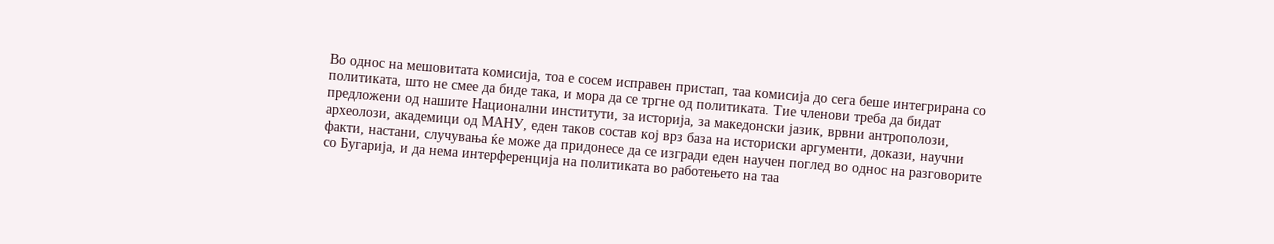Во однос на мешовитата комисија, тоа е сосем исправен пристап, таа комисија до сега беше интегрирана со политиката, што не смее да биде така, и мора да се тргне од политиката. Тие членови треба да бидат предложени од нашите Национални институти, за историја, за македонски јазик, врвни антрополози, археолози, академици од МАНУ, еден таков состав кој врз база на историски аргументи, докази, научни факти, настани, случувања ќе може да придонесе да се изгради еден научен поглед во однос на разговорите со Бугарија, и да нема интерференција на политиката во работењето на таа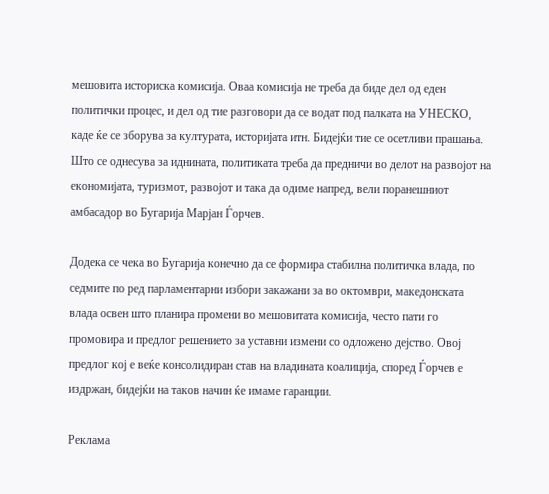мешовита историска комисија. Оваа комисија не треба да биде дел од еден политички процес, и дел од тие разговори да се водат под палката на УНЕСКО, каде ќе се зборува за културата, историјата итн. Бидејќи тие се осетливи прашања. Што се однесува за иднината, политиката треба да предничи во делот на развојот на економијата, туризмот, развојот и така да одиме напред, вели поранешниот амбасадор во Бугарија Марјан Ѓорчев.

Додека се чека во Бугарија конечно да се формира стабилна политичка влада, по седмите по ред парламентарни избори закажани за во октомври, македонската влада освен што планира промени во мешовитата комисија, често пати го промовира и предлог решението за уставни измени со одложено дејство. Овој предлог кој е веќе консолидиран став на владината коалиција, според Ѓорчев е издржан, бидејќи на таков начин ќе имаме гаранции.

Реклама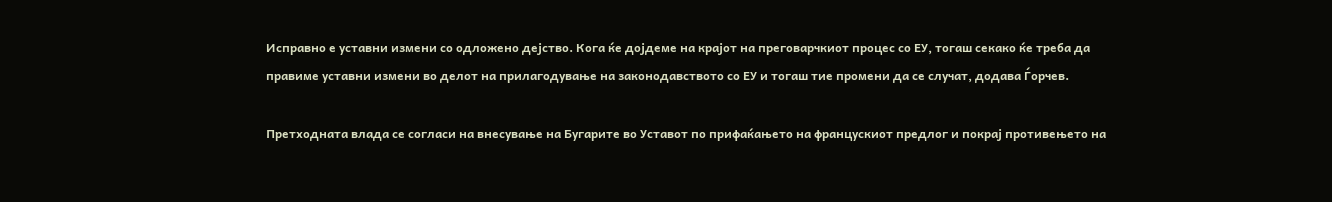Исправно е уставни измени со одложено дејство. Кога ќе дојдеме на крајот на преговарчкиот процес со ЕУ, тогаш секако ќе треба да правиме уставни измени во делот на прилагодување на законодавството со ЕУ и тогаш тие промени да се случат, додава Ѓорчев.

Претходната влада се согласи на внесување на Бугарите во Уставот по прифаќањето на францускиот предлог и покрај противењето на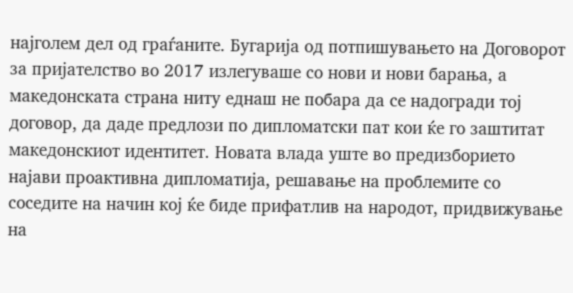најголем дел од граѓаните. Бугарија од потпишувањето на Договорот за пријателство во 2017 излегуваше со нови и нови барања, а македонската страна ниту еднаш не побара да се надогради тој договор, да даде предлози по дипломатски пат кои ќе го заштитат македонскиот идентитет. Новата влада уште во предизборието најави проактивна дипломатија, решавање на проблемите со соседите на начин кој ќе биде прифатлив на народот, придвижување на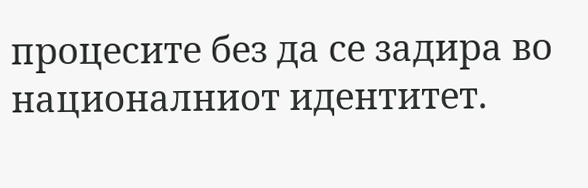процесите без да се задира во националниот идентитет.